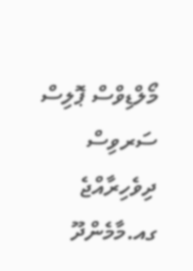މޯލްޑިވްސް ޕޮލިސް ސަރވިސް
ދިވެހިރާއްޖެ
ގއ.މާމެންދޫ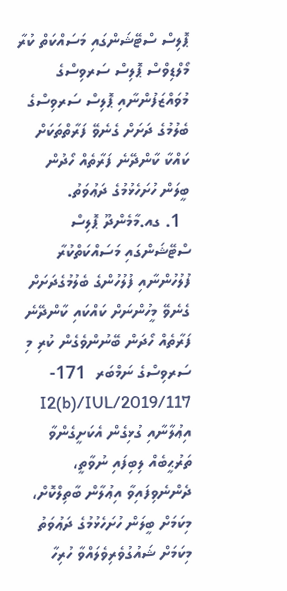ޕޮލިސް ސްޓޭޝަންގައި މަސައްކަތް ކުރާ މޯލްޑިވްސް ޕޮލިސް ސަރވިސްގެ މުވައްޒަފުންނާއި ޕޮލިސް ސަރވިސްގެ ބެލުމުގެ ދަށަށް ގެނެވޭ ފަރާތްތަކަށް ކައްކާ ކާންދޭނެ ފަރާތެއް ހޯދުން
ބީލަން ހުށަހެޅުމުގެ ދަޢުވަތު.
  1. ގއ.މާމެންދޫ ޕޮލިސް ސްޓޭޝަންގައި މަސައްކަތްކުރާ ފުލުހުންނާއި ފުލުހުންގެ ބެލުމުގެދަށަށް ގެނެވޭ މީހުންނަށް ކައްކައި ކާންދޭނެ ފަރާތެއް ހޯދަން ބޭނުންވެގެން ކުރި މި ސަރވިސްގެ ނަމްބަރ  171-I2(b)/IUL/2019/117 އިޢުލާނާއި ގުޅިގެން އެކަށީގެންވާ ތަރުޙީބެއް ލިބިފައި ނުވާތީ، ދެންނެވިފައިވާ އިޢުލާން ބާތިލްކޮށް، މިކަމަށް ބީލަން ހުށަހެޅުމުގެ ދަޢުވަތު މިކަމަށް ޝައުގުވެރިވެލައްވާ ހުރިހާ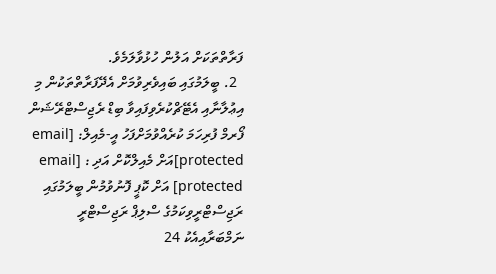ފަރާތްތަކަށް އަލުން ހުޅުވާލަމެވެ.
  2. ބީލަމުގައި ބައިވެރިވުމަށް އެދޭފަރާތްތަކުން މި އިޢުލާނާއި އެޓޭޗްކުރެވިފައިވާ ބިޑް ރެޖިސްޓްރޭޝަން ފޯރމް ފުރިހަމަ ކުރެއްވުމަށްފަހު އީ-މެއިލް: [email protected]އަށް މެއިލްކޮށް އަދި : [email protected] އަށް ކޮޕީ ފޮނުވުމުން ބީލަމުގައި ރަޖިސްޓްރީވިކަމުގެ ސްލިޕް ރަޖިސްޓްރީ ނަމްބަރާއިއެކު 24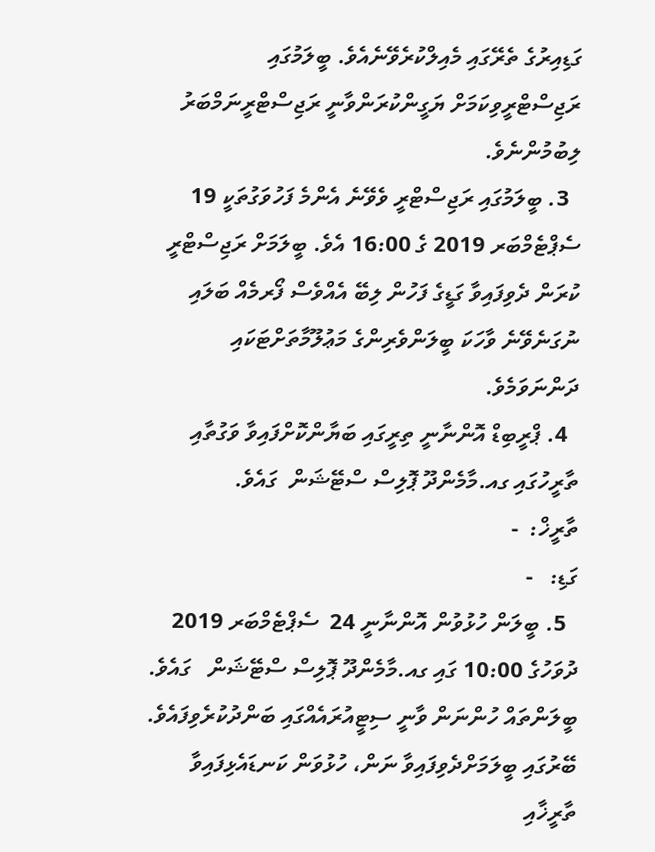ގަޑިއިރުގެ ތެރޭގައި މެއިލްކުރެވޭނެއެވެ. ބީލަމުގައި ރަޖިސްޓްރީވިކަމަށް ޔަގީންކުރަންވާނީ ރަޖިސްޓްރީނަމްބަރު ލިބުމުންނެވެ.
  3. ބީލަމުގައި ރަޖިސްޓްރީ ވެވޭނެ އެންމެ ފަހުވަގުތަކީ 19 ސެޕްޓެމްބަރ 2019 ގެ 16:00 އެވެ. ބީލަމަށް ރަޖިސްޓްރީ ކުރަން ދެވިފައިވާ ގަޑީގެ ފަހުން ލިބޭ އެއްވެސް ފޯރމެއް ބަލައި ނުގަނެވޭނެ ވާހަކަ ބީލަންވެރިންގެ މަޢުލޫމާތަށްޓަކައި ދަންނަވަމެވެ.
  4. ޕްރީބިޑް އޮންނާނީ ތިރީގައި ބަޔާންކޮށްފައިވާ ވަގުތާއި ތާރީހުގައި ގއ.މާމެންދޫ ޕޮލިސް ސްޓޭޝަން  ގައެވެ.
ތާރީޚް:  -
ގަޑި:   -
  5. ބީލަން ހުޅުވުން އޮންނާނީ 24  ސެޕްޓެމްބަރ 2019 ދުވަހުގެ 10:00 ގައި ގއ.މާމެންދޫ ޕޮލިސް ސްޓޭޝަން   ގައެވެ. ބީލަންތައް ހުންނަން ވާނީ ސިޓީއުރައެއްގައި ބަންދުކުރެވިފައެވެ. ބޭރުގައި ބީލަމަށްދެވިފައިވާ ނަން، ހުޅުވަން ކަނޑައެޅިފައިވާ ތާރީޚާއި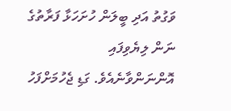ވަގުތު އަދި ބީލަން ހުށަހަޅާ ފަރާތުގެ ނަން ލިޔެވިފައި އޮންނަންވާނެއެވެ. ގަޑި ޖެހުމަށްފަހު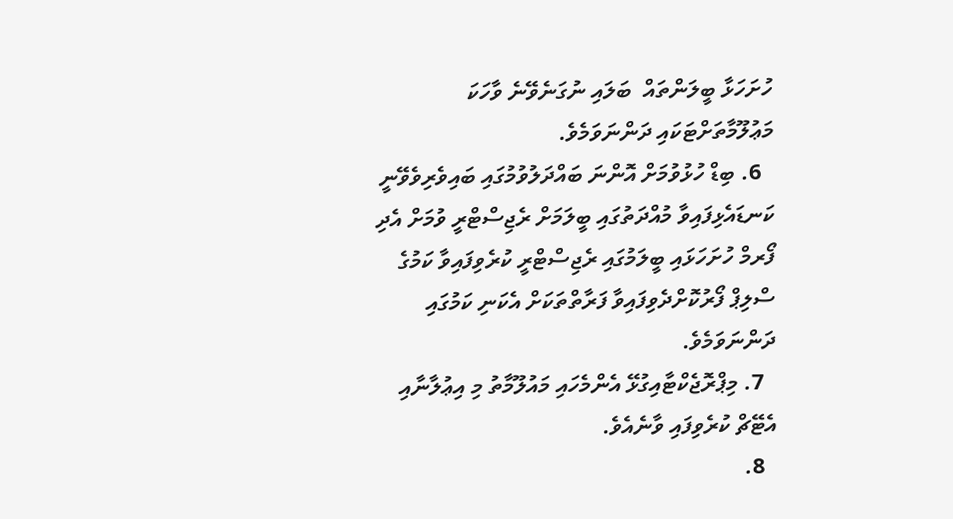ހުށަހަޅާ ބީލަންތައް  ބަލައި ނުގަނެވޭނެ ވާހަކަ މަޢުލޫމާތަށްޓަކައި ދަންނަވަމެވެ.
  6. ބިޑް ހުޅުވުމަށް އޮންނަ ބައްދަލުވުމުގައި ބައިވެރިވެވޭނީ ކަނޑައެޅިފައިވާ މުއްދަތުގައި ބީލަމަށް ރެޖިސްޓްރީ ވުމަށް އެދި ފޯރމް ހުށަހަޅައި ބީލަމުގައި ރެޖިސްޓްރީ ކުރެވިފައިވާ ކަމުގެ ސްލިޕް ފޯރުކޮށްދެވިފައިވާ ފަރާތްތަކަށް އެކަނި ކަމުގައި ދަންނަވަމެވެ.
  7. މިޕްރޮޖެކްޓާއިގުޅޭ އެންމެހައި މައުލޫމާތު މި އިޢުލާނާއި އެޓޭޗް ކުރެވިފައި ވާނެއެވެ.
  8.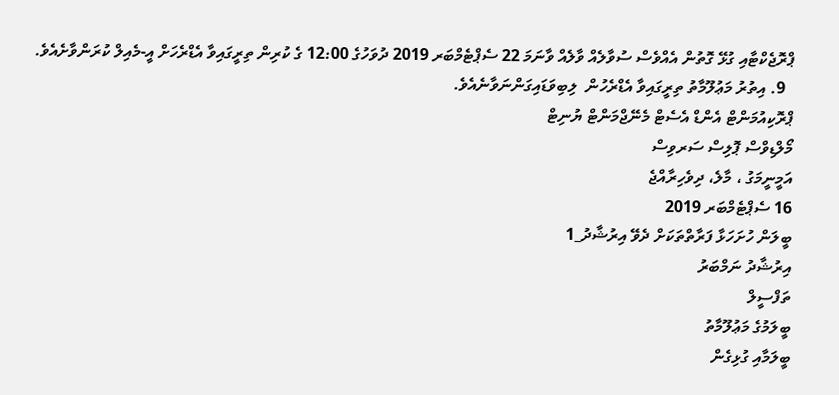ޕްރޮޖެކްޓާއި ގުޅޭ ގޮތުން އެއްވެސް ސުވާލެއް ވާލެއް ވާނަމަ 22 ސެޕްޓެމްބަރ 2019 ދުވަހުގެ 12:00 ގެ ކުރިން ތިރީގައިވާ އެޑްރެހަށް އީ-މެއިލް ކުރަންވާށެއެވެ.
  9. އިތުރު މަޢުލޫމާތު ތިރީގައިވާ އެޑްރެހުން  ލިބިވަޑައިގަންނަވާނެއެވެ.
ޕްރޮކިއުމަންޓް އެންޑް އެސެޓް މެނޭޖްމަންޓް ޔުނިޓް
މޯލްޑިވްސް ޕޮލިސް ސަރވިސް
އަމީނީމަގު ، މާލެ، ދިވެހިރާއްޖެ
16 ސެޕްޓެމްބަރ 2019
ބީލަން ހުށަހަޅާ ފަރާތްތަކަށް ދެވޭ އިރުޝާދު_1
އިރުޝާދު ނަމްބަރު
ތަފްސީލް
ބީލަމުގެ މަޢުލޫމާތު
ބީލަމާއި ގުޅިގެން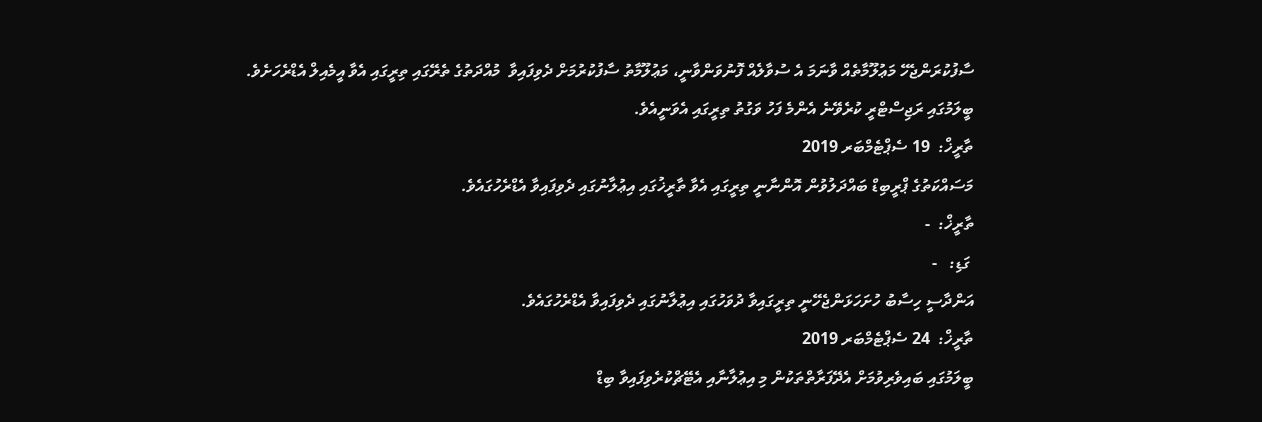ސާފުކުރަންޖެހޭ މަޢުލޫމާތެއް ވާނަމަ އެ ސުވާލެއް ފޮނުވަންވާނީ، މަޢުލޫމާތު ސާފުކުރުމަށް ދެވިފައިވާ  މުއްދަތުގެ ތެރޭގައި ތިރީގައި އެވާ އީމެއިލް އެޑްރެހަށެވެ.
ބީލަމުގައި ރަޖިސްޓްރީ ކުރެވޭނެ އެންމެ ފަހު ވަގުތު ތިރީގައި އެވަނީއެވެ.
ތާރީޚް:  19 ސެޕްޓެމްބަރ 2019
މަސައްކަތުގެ ޕްރީބިޑް ބައްދަލުވުން އޮންނާނީ ތިރީގައި އެވާ ތާރީޚުގައި އިޢުލާނުގައި ދެވިފައިވާ އެޑްރެހުގައެވެ.
ތާރީޚް:  -
 ގަޑި:   -
އަންދާސީ ހިސާބު ހުށަހަޅަންޖެހޭނީ ތިރީގައިވާ ދުވަހުގައި އިޢުލާނުގައި ދެވިފައިވާ އެޑްރެހުގައެވެ.
ތާރީޚް:  24 ސެޕްޓެމްބަރ 2019
ބީލަމުގައި ބައިވެރިވުމަށް އެދޭފަރާތްތަކުން މި އިޢުލާނާއި އެޓޭޗްކުރެވިފައިވާ ބިޑް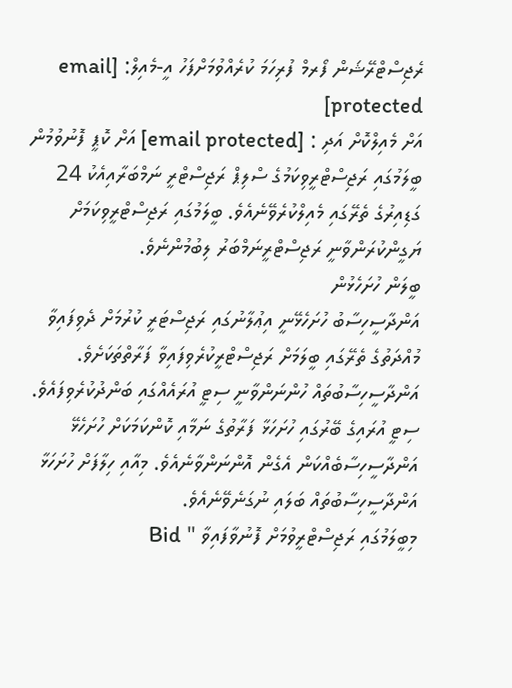ރެޖިސްޓްރޭޝަން ފޯރމް ފުރިހަމަ ކުރެއްވުމަށްފަހު އީ-މެއިލް: [email protected]
އަށް މެއިލްކޮށް އަދި : [email protected] އަށް ކޮޕީ ފޮނުވުމުން ބީލަމުގައި ރަޖިސްޓްރީވިކަމުގެ ސްލިޕް ރަޖިސްޓްރީ ނަމްބަރާއިއެކު 24 ގަޑިއިރުގެ ތެރޭގައި މެއިލްކުރެވޭނެއެވެ. ބީލަމުގައި ރަޖިސްޓްރީވިކަމަށް ޔަގީންކުރަންވާނީ ރަޖިސްޓްރީނަމްބަރު ލިބުމުންނެވެ.
ބީލަން ހުށަހެޅުން
އަންދާސީހިސާބު ހުށަހެޅޭނީ އިޢުލާނުގައި ރަޖިސްޓަރީ ކުރުމަށް ދެވިފައިވާ މުއްދަތުގެ ތެރޭގައި ބީލަމަށް ރަޖިސްޓްރީކުރެވިފައިވާ ފަރާތްތަކަށެވެ. އަންދާސީހިސާބުތައް ހުންނަންވާނީ ސިޓީ އުރައެއްގައި ބަންދުކުރެވިފައެވެ. ސިޓީ އުރައިގެ ބޭރުގައި ހުށަހަޅާ ފަރާތުގެ ނަމާއި ކޮންކަމަކަށް ހުށަހެޅޭ އަންދާސީހިސާބެއްކަން އެގެން އޮންނަންވާނެއެވެ. މިއާއި ހިލާފަށް ހުށަހަޅާ އަންދާސީހިސާބުތައް ބަލައި ނުގަނެވޭނެއެވެ.
މިބީލަމުގައި ރަޖިސްޓްރީވުމަށް ފޮނުވާފައިވާ " Bid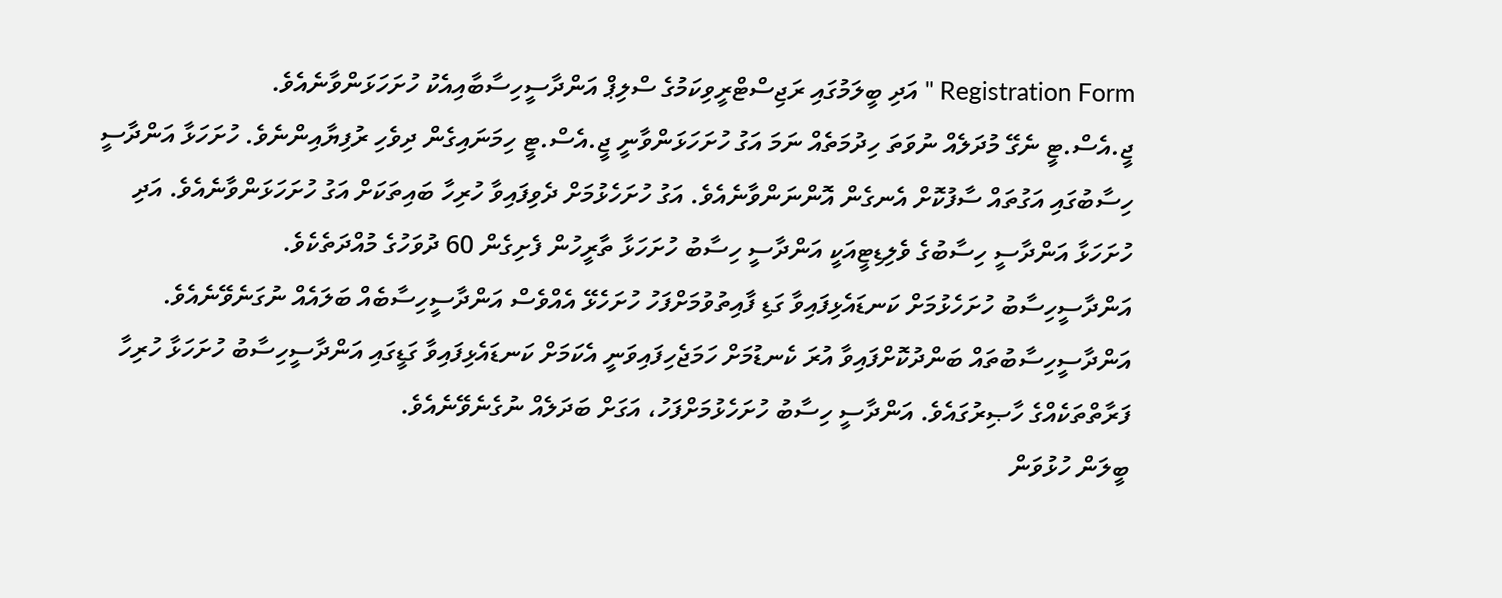Registration Form " އަދި ބީލަމުގައި ރަޖިސްޓްރީވިކަމުގެ ސްލިޕް އަންދާސީހިސާބާއިއެކު ހުށަހަޅަންވާނެއެވެ.
ޖީ.އެސް.ޓީ ނެގޭ މުދަލެއް ނުވަތަ ހިދުމަތެއް ނަމަ އަގު ހުށަހަޅަންވާނީ ޖީ.އެސް.ޓީ ހިމަނައިގެން ދިވެހި ރުފިޔާއިންނެވެ. ހުށަހަޅާ އަންދާސީ ހިސާބުގައި އަގުތައް ސާފުކޮށް އެނގެން އޮންނަންވާނެއެވެ. އަގު ހުށަހެޅުމަށް ދެވިފައިވާ ހުރިހާ ބައިތަކަށް އަގު ހުށަހަޅަންވާނެއެވެ. އަދި ހުށަހަޅާ އަންދާސީ ހިސާބުގެ ވެލިޑިޓީއަކީ އަންދާސީ ހިސާބު ހުށަހަޅާ ތާރީހުން ފެށިގެން 60 ދުވަހުގެ މުއްދަތެކެވެ.
އަންދާސީހިސާބު ހުށަހެޅުމަށް ކަނޑައެޅިފައިވާ ގަޑި ފާއިތުވުމަށްފަހު ހުށަހެޅޭ އެއްވެސް އަންދާސީހިސާބެއް ބަލައެއް ނުގަނެވޭނެއެވެ. އަންދާސީހިސާބުތައް ބަންދުކޮށްފައިވާ އުރަ ކެނޑުމަށް ހަމަޖެހިފައިވަނީ އެކަމަށް ކަނޑައެޅިފައިވާ ގަޑީގައި އަންދާސީހިސާބު ހުށަހަޅާ ހުރިހާ ފަރާތްތަކެއްގެ ހާޞިރުގައެވެ. އަންދާސީ ހިސާބު ހުށަހެޅުމަށްފަހު، އަގަށް ބަދަލެއް ނުގެނެވޭނެއެވެ.
ބީލަން ހުޅުވަން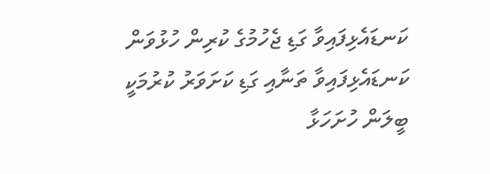ކަނޑައެޅިފައިވާ ގަޑި ޖެހުމުގެ ކުރިން ހުޅުވަން ކަނޑައެޅިފައިވާ ތަނާއި ގަޑި ކަށަވަރު ކުރުމަކީ ބީލަން ހުށަހަޅާ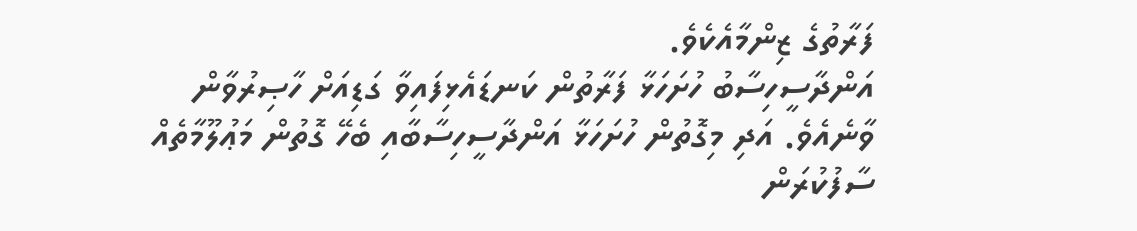ފަރާތުގެ ޒިންމާއެކެވެ.
އަންދާސީހިސާބު ހުށަހަޅާ ފަރާތުން ކަނޑައެޅިފައިވާ ގަޑިއަށް ހާޞިރުވާން ވާނެއެވެ. އަދި މިގޮތުން ހުށަހަޅާ އަންދާސީހިސާބާއި ބެހޭ ގޮތުން މަޢުލޫމާތެއް ސާފުކުރަން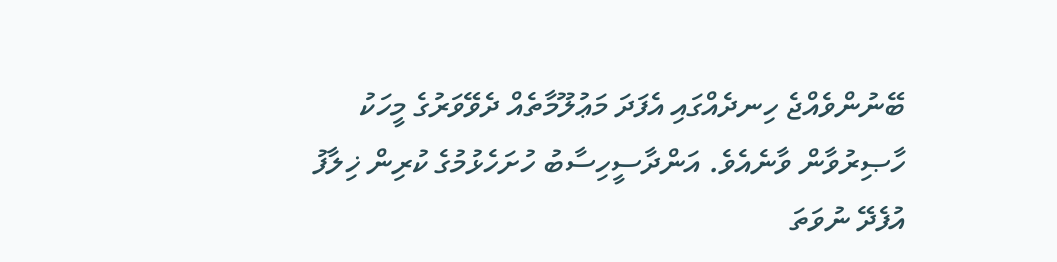ބޭނުންވެއްޖެ ހިނދެއްގައި އެފަދަ މަޢުލޫމާތެއް ދެވޭވަރުގެ މީހަކު ހާޞިރުވާން ވާނެއެވެ. އަންދާސީހިސާބު ހުށަހެޅުމުގެ ކުރިން ޚިލާފު އުފެދޭ ނުވަތަ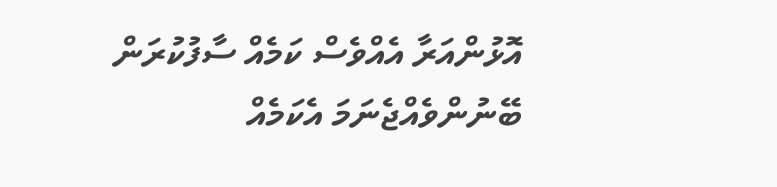އޮޅުންއަރާ އެއްވެސް ކަމެއް ސާފުކުރަން ބޭނުންވެއްޖެނަމަ އެކަމެއް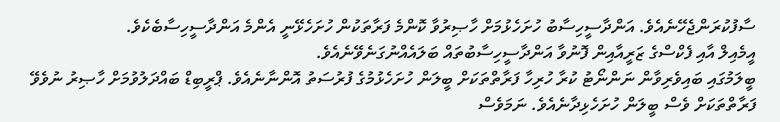ސާފުކުރަންޖެހޭނެއެވެ. އަންދާސީހިސާބު ހުށަހެޅުމަށް ހާޞިރުވާ ކޮންމެ ފަރާތަކުން ހުށަހެޅޭނީ އެންމެ އަންދާސީހިސާބެކެވެ.
އީމެއިލް އާއި ފެކްސްގެ ޒަރީއާއިން ފޮނުވާ އަންދާސީހިސާބުތައް ބަލައެއްނުގަނެވޭނެއެވެ.
ބީލަމުގައި ބައިވެރިވާން ނަންނޯޓު ކުރާ ހުރިހާ ފަރާތްތަކަށް ބީލަން ހުށަހެޅުމުގެ ފުރުސަތު އޮންނާނެއެވެ. ޕްރީބިޑް ބައްދަލުވުމަށް ހާޞިރު ނުވެވޭ ފަރާތްތަކަށް ވެސް ބީލަން ހުށަހެޅިދާނެއެވެ. ނަމަވެސް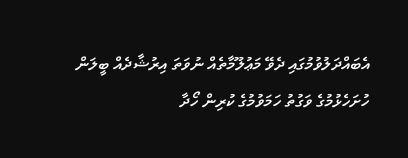އެބައްދަލުވުމުގައި ދެވޭ މަޢުލޫމާތެއް ނުވަތަ އިރުޝާދެއް ބީލަން ހުށަހެޅުމުގެ ވަގުތު ހަމަވުމުގެ ކުރިން ހޯދާ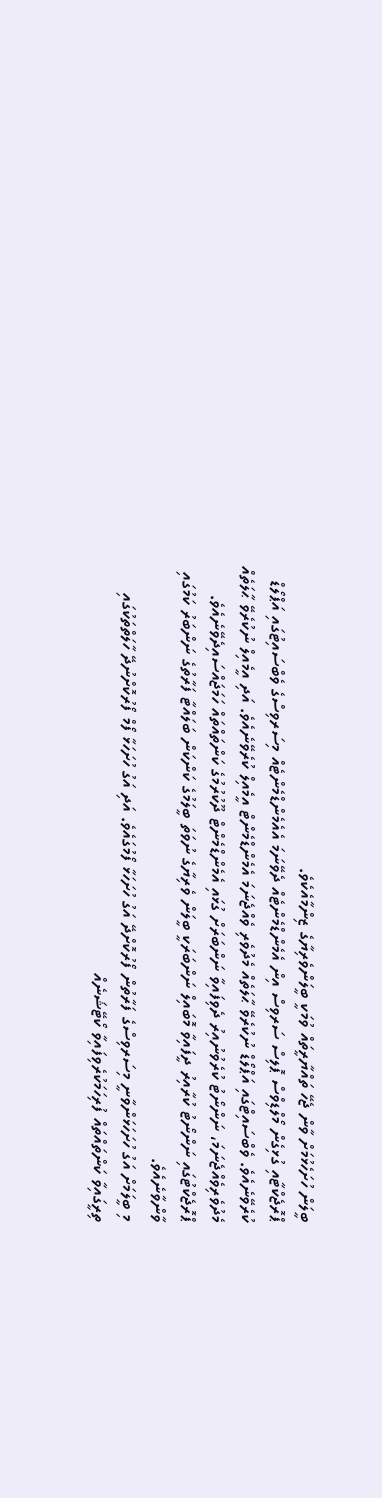ބީލަން ހުށަހެޅުމަށް ވާން ޖެހޭ ތައްޔާރީތައް ވުމަކީ ބީލަންވެރިޔާގެ ޒިންމާއެކެވެ.
ޕްރޮޖެކްޓާއި ގުޅިގެން މޯލްޑިވްސް ޕޮލިސް ސަރވިސް އިން އެމެންޑްމެންޓެއް ދެވޭނަމަ އެއެމެންޑްމެންޓެއް މިސަރވިސްގެ ވެބްސައިޓުގައި އަޕްލޯޑް ކުރެވޭނެއެވެ. ވެބްސައިޓްގައި އަޕްލޯޑް ނުކުރެވޭ ޙާލަތެއް މެދުވެރި ވެއްޖެނަމަ އެމެންޑްމެންޓް އީމެއިލް ކުރެވޭނެއެވެ. އަދި އީމެއިލް ނުކުރެވޭ ޙާލަތެއް މެދުވެރިވެއްޖެނަމަ، ނަންނޯޓު ކުރެވުނުއިރު ދެވިފައިވާ ނަންބަރަށް ގުޅައި އެމެންޑްމެންޓް ދޫކުރުމުގެ ކަންތައްތައް ހަމަޖައްސައިދެވޭނެއެވެ.
ޕްރޮޖެކްޓުގައި ނަންނޯޓު ކުރާއިރު ދީފައިވާ މޮބައިލް ނަންބަރަކީ ބީލަން ވެރިޔާގެ ނުވަތަ ބީލަމުގެ ކަންކަން ބަލައްޓާ ފަރާތުގެ ނަންބަރު ކަމުގައި ވާންވާނެއެވެ.
މި ބީލަމަށް އަގު ހުށަހަޅަންވާނީ މިސަރވިސްގެ ފަރާތުން ފޯރުކޮށްދޭ އަގު ހުށަހަޅާ ފޯމުގައެވެ. އަދި އަގު ހުށަހަޅާ ފޯމް ފޯރުކޮށްނުދޭ ހާލަތްތަކުގައި ތިރީގައިވާ ކަންތައްތައް ފުރިހަމަކުރެވިފައިވާ ކޯޓޭޝަނެއް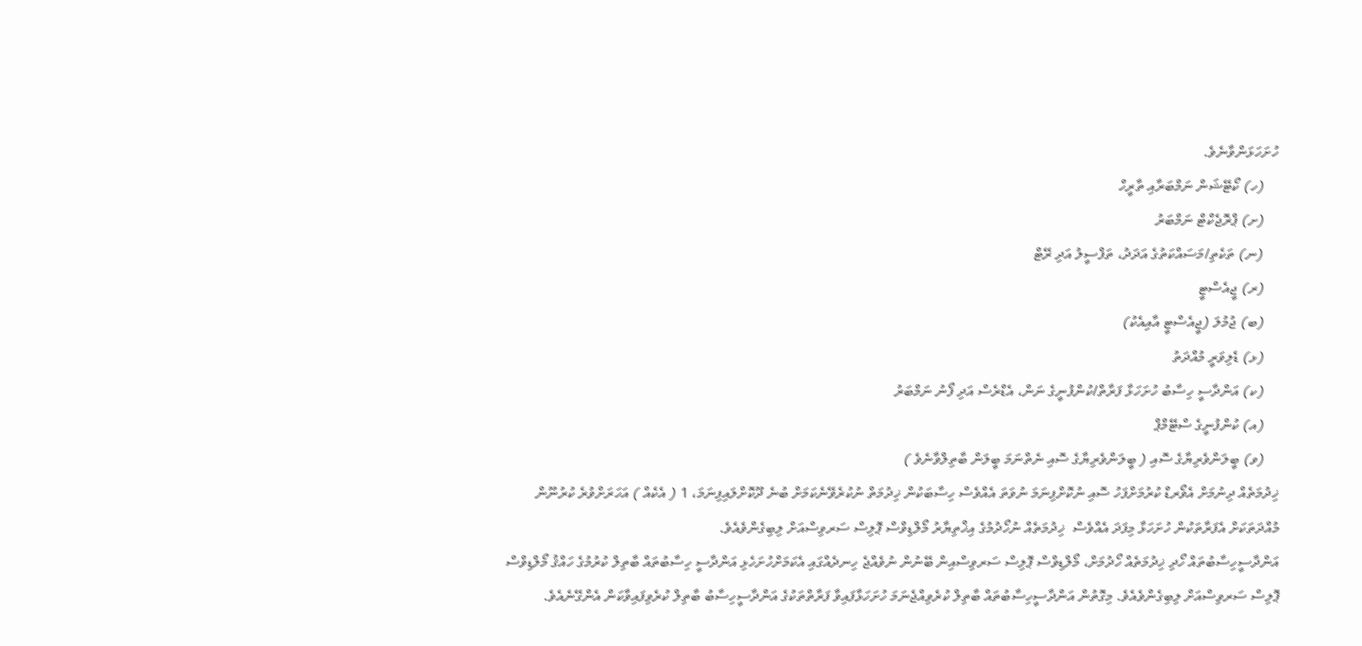ހުށަހަޅަންވާނެވެ.
    (ހ) ކޯޓޭޝަން ނަމްބަރާއި ތާރީހް
    (ށ) ޕްރޮޖެކްޓް ނަމްބަރު
    (ނ) ތަކެތި/މަސައްކަތުގެ އަދަދު، ތަފްސީލު އަދި ރޭޓް
    (ރ) ޖީއެސްޓީ
    (ބ) ޖުމުލަ (ޖީއެސްޓީ އާއިއެކު)
    (ޅ) ޑެލިވަރީ މުއްދަތު
    (ކ) އަންދާސީ ހިސާބު ހުށަހަޅާ ފަރާތް/ކުންފުނީގެ ނަން، އެޑްރެސް އަދި ފޯނު ނަމްބަރު
    (އ) ކުންފުނީގެ ސްޓޭމްޕް
    (ވ) ބީލަންވެރިޔާގެ ސޮއި ( ބީލަންވެރިޔާގެ ސޮއި ނެތްނަމަ ބީލަން ބާތިލްވާނެވެ )
ޚިދުމަތެއް ދިނުމަށް އެވޯރޑް ކުރުމަށްފަހު ސޮއި ނުކޮށްފިނަމަ ނުވަތަ އެއްވެސް ހިސާބަކުން ޚިދުމަތް ނުކުރެވޭނެކަމަށް ބުނެ ދޫކޮށްލައިފިނަމަ، 1 ( އެކެއް ) އަހަރަށްވުރެ ކުރުނޫން މުއްދަތަކަށް އެފަރާތަކުން ހުށަހަޅާ މިފަދަ އެއްވެސް  ޚިދުމަތެއް ނުހޯދުމުގެ އިޚްތިޔާރު މޯލްޑިވްސް ޕޮލިސް ސަރވިސްއަށް ލިބިގެންވެއެވެ.
އަންދާސީހިސާބުތައް ހޯދި ޚިދުމަތެއް ހޯދުމަށް، މޯލްޑިވްސް ޕޮލިސް ސަރވިސްއިން ބޭނުން ނުވެއްޖެ ހިނދެއްގައި އެކަމަށްހުށަހެޅި އަންދާސީ ހިސާބުތައް ބާތިލް ކުރުމުގެ ހައްޤު މޯލްޑިވްސް ޕޮލިސް ސަރވިސްއަށް ލިބިގެންވެއެވެ. މިގޮތުން އަންދާސީހިސާބުތައް ބާތިލް ކުރެވިއްޖެނަމަ ހުށަހަޅާފައިވާ ފަރާތްތަކުގެ އަންދާސީހިސާބު ބާތިލް ކުރެވިފައިވާކަން އެންގޭނެއެވެ.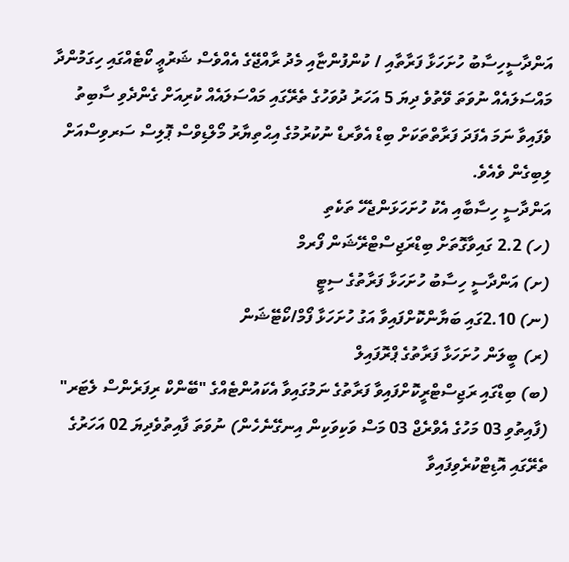އަންދާސީހިސާބު ހުށަހަޅާ ފަރާތާއި / ކުންފުންޏާއި މެދު ރާއްޖޭގެ އެއްވެސް ޝަރުޢީ ކޯޓެއްގައި ހިގަމުންދާ މައްސަލައެއް ނުވަތަ ވޭތުވެ ދިޔަ 5 އަހަރު ދުވަހުގެ ތެރޭގައި މައްސަލައެއް ކުރިއަށް ގެންދެވި ސާބިތު ވެފައިވާ ނަމަ އެފަދަ ފަރާތްތަކަށް ބިޑް އެވާރޑް ނުކުރުމުގެ އިޙްތިޔާރު މޯލްޑިވްސް ޕޮލިސް ސަރވިސްއަށް ލިބިގެން ވެއެވެ.
އަންދާސީ ހިސާބާއި އެކު ހުށަހަޅަންޖެހޭ ތަކެތި
(ހ) 2.2 ގައިވާގޮތަށް ބިޑްރަޖިސްޓްރޭޝަން ފޯރމް
(ށ) އަންދާސީ ހިސާބު ހުށަހަޅާ ފަރާތުގެ ސިޓީ
(ނ) 2.10ގައި ބަޔާންކޮށްފައިވާ އަގު ހުށަހަޅާ ފޯމް/ކޯޓޭޝަން
(ރ) ބީލަން ހުށަހަޅާ ފަރާތުގެ ޕްރޮފައިލް
(ބ) ބިޑްގައި ރަޖިސްޓްރީކޮށްފައިވާ ފަރާތުގެ ނަމުގައިވާ އެކައުންޓެއްގެ "ބޭންކް ރިފަރެންސް ލެޓަރ" (ފާއިތުވި 03 މަހުގެ އެވްރެޖް 03 މަސް ވަކިވަކިން އިނގޭނެހެން) ނުވަތަ ފާއިތުވެދިޔަ 02 އަހަރުގެ ތެރޭގައި އޮޑިޓްކުރެވިފައިވާ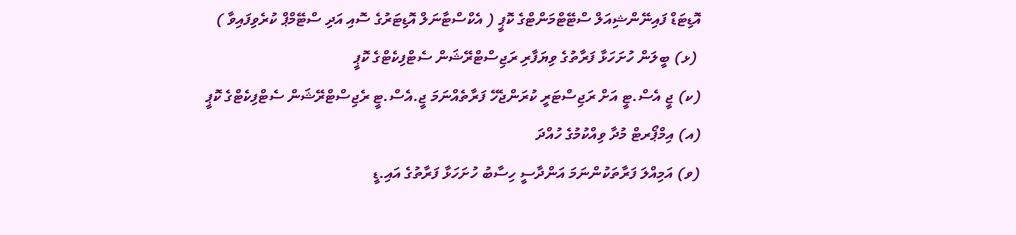އޮޑިޓަޑް ފައިނޭންޝިއަލް ސްޓޭޓްމަންޓްގެ ކޮޕީ ( އެކްސްޓާނަލް އޮޑިޓަރުގެ ސޮއި އަދި ސްޓޭމްޕް ކުރެވިފައިވާ )
 (ޅ) ބީލަން ހުށަހަޅާ ފަރާތުގެ ވިޔަފާރި ރަޖިސްޓްރޭޝަން ސެޓްފިކެޓްގެ ކޮޕީ
(ކ) ޖީ އެސް.ޓީ އަށް ރަޖިސްޓަރީ ކުރަންޖެހޭ ފަރާތެއްނަމަ ޖީ.އެސް.ޓީ ރެޖިސްޓްރޭޝަން ސެޓްފިކެޓްގެ ކޮޕީ
(އ) އިމްޕޯރޓް މުދާ ވިއްކުމުގެ ހުއްދަ
(ވ) އަމިއްލަ ފަރާތަކުންނަމަ އަންދާސީ ހިސާބު ހުށަހަޅާ ފަރާތުގެ އައި.ޑީ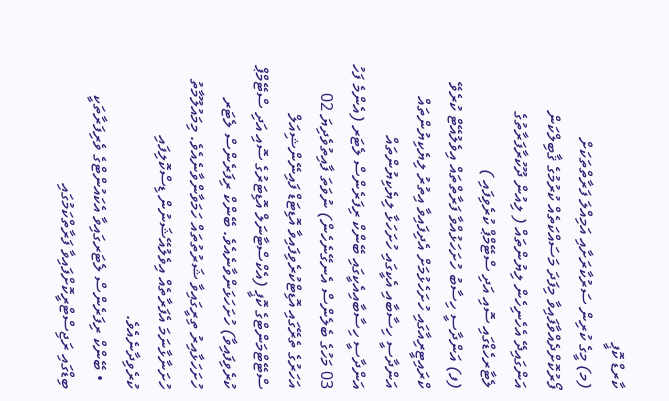ކާރޑް ކޮޕީ
(މ) މީގެ ކުރިން ސަރުކާރަށާއި އަމިއްލަ ފަރާތްތަކަށް ފޯރުކޮށްދެއްވާފައިވާ މިފަދަ މަސައްކަތެއް ކުރުމުގެ ޤާބިލްކަން އަންގައިދޭ އެހެނިހެން ލިޔުންތައް ( ލިއުން ދޫކުރާފަރާތުގެ ލެޓާރހެޑްގައި ސޮއި އަދި ސްޓޭމްޕް ކުރެވިފައި )
(ފ) އަންދާސީ ހިސާބު ހުށަހަޅުއްވާ ފަރާތްތައް އިވެލުއޭޓް ކުރެވޭ ކްރައިޓީރިއާގައި ހުށަހެޅުމަށް އެދިފައިވާ އިތުރު ލިޔެކިޔުންތައް
އަންދާސީ ހިސާބާއި އެކީގައި ހުށަހަޅާ ލިޔެކިޔުންތައް
އަންދާސީ ހިސާބާއިއެކީގައި ބޭންކް ރިފަރެންސް ލެޓަރ (އެންމެ ފަހު 03 މަހުގެ ބެލެންސް އެނގޭނެހެން) ނުވަތަ ފާއިތުވެދިޔަ 02 އަހަރުގެ ތެރޭގައި އޮޑިޓްކުރެވިފައިވާ އޮޑިޓަޑް ފައިނޭންޝިއަލް ސްޓޭޓްމަންޓްގެ ކޮޕީ (އެކްސްޓާނަލް އޮޑިޓަރުގެ ސޮއި އަދި ސްޓޭމްޕް ކުރެވިފައިވާ) ހުށަހަޅަންވާނެއެވެ. ބޭންކް ރިފަރެންސް ލެޓަރ ހުށަހަޅާއިރު ތިރީގައިވާ ޝަރުތުތައް ހަމަވާންވާނެއެވެ. މިމައުލޫމާތު ހުށަނާޅާނަމަ އެފަރާތެއް އިވެލުއޭޝަނުން ޑިސްކޮލިފައި ކުރެވިދާނެއެވެ.
  • ބޭންކް ރިފަރެންސް ލެޓަރގައިވާ އެކައުންޓްގެ ވެރިފަރާތަކީ ބިޑްގައި ރަޖިސްޓްރީކޮށްފައިވާ ފަރާތްކަމުގައި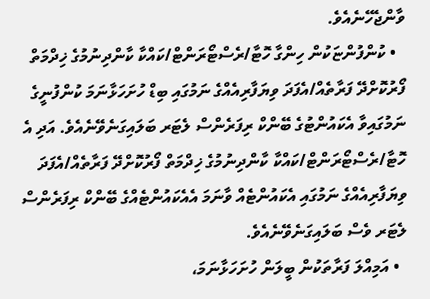ވާންޖެހޭނެއެވެ.
  • ކުންފުންޏަކުން ހިންގާ ހޮޓާ/ރެސްޓޯރަންޓް/ކައްކާ ކާންދިނުމުގެ ޚިދްމަތް ފޯރުކޮށްދޭ ފަރާތެއް/އެފަދަ ވިޔަފާރިއެއްގެ ނަމުގައި ބިޑް ހުށަހަޅާނަމަ ކުންފުނީގެ ނަމުގައިވާ އެކައުންޓުގެ ބޭންކް ރިފަރެންސް ލެޓަރ ބަލައިގަނެވޭނެއެވެ. އަދި އެ ހޮޓާ/ރެސްޓޯރަންޓް/ކައްކާ ކާންދިނުމުގެ ޚިދްމަތް ފޯރުކޮށްދޭ ފަރާތެއް/އެފަދަ ވިޔަފާރިއެއްގެ ނަމުގައި އެކައުންޓެއް ވާނަމަ އެއެކައުންޓެއްގެ ބޭންކް ރިފަރެންސް ލެޓަރ ވެސް ބަލައިގަނެވޭނެއެވެ.
  • އަމިއްލަ ފަރާތަކުން ބީލަން ހުށަހަޅާނަމަ،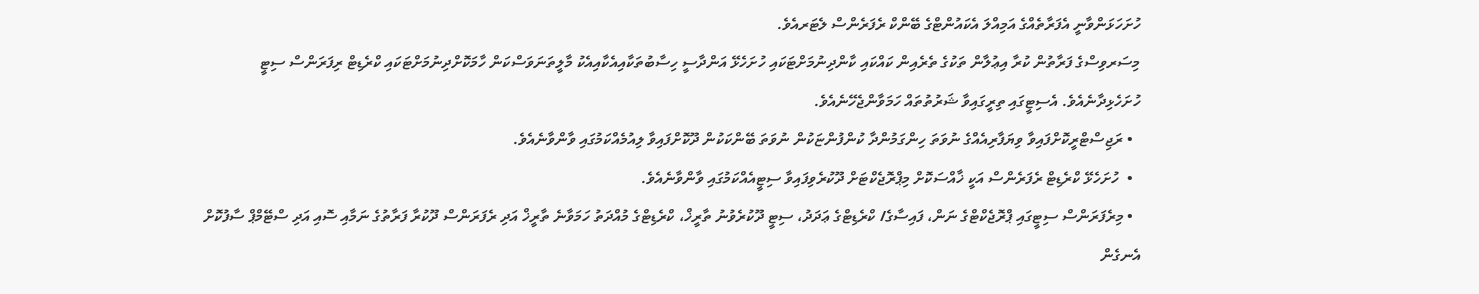ހުށަހަޅަންވާނީ އެފަރާތެއްގެ އަމިއްލަ އެކައުންޓްގެ ބޭންކް ރެފަރެންސް ލެޓަރއެވެ.
މިސަރވިސްގެ ފަރާތުން ކުރާ އިޢުލާން ތަކުގެ ތެރެއިން ކައްކައި ކާންދިނުމަށްޓަކައި ހުށަހެޅޭ އަންދާސީ ހިސާބުތަކާއިއެކާއިއެކު މާލީތަނަވަސްކަން ހާމަކޮށްދިނުމަށްޓަކައި ކްރެޑިޓް ރިފަރަންސް ސިޓީ ހުށަހެޅިދާނެއެވެ. އެސިޓީގައި ތިރީގައިވާ ޝަރުތުތައް ހަމަވާންޖެހޭނެއެވެ.
  • ރަޖިސްޓްރީކޮށްފައިވާ ވިޔަފާރިއެއްގެ ނުވަތަ ހިންގަމުންދާ ކުންފުންޏަކުން ނުވަތަ ބޭންކަކުން ދޫކޮށްފައިވާ ލިއުމެއްކަމުގައި ވާންވާނެއެވެ.
  •  ހުށަހެޅޭ ކްރެޑިޓް ރެފަރެންސް އަކީ ޚާއްސަކޮށް މިޕްރޮޖެކްޓަށް ދޫކުރެވިފައިވާ ސިޓީއެއްކަމުގައި ވާންވާނެއެވެ.
  • މިރެފަރަންސް ސިޓީގައި ޕްރޮޖެކްޓްގެ ނަން، ފައިސާގެ/ ކްރެޑިޓްގެ ޢަދަދު، ސިޓީ ދޫކުރެވުނު ތާރީޚް، ކްރެޑިޓްގެ މުއްދަތު ހަމަވާނެ ތާރީޚް އަދި ރެފަރަންސް ދޫކުރާ ފަރާތުގެ ނަމާއި ސޮއި އަދި ސްޓޭމްޕް ސާފުކޮށް އެނގެން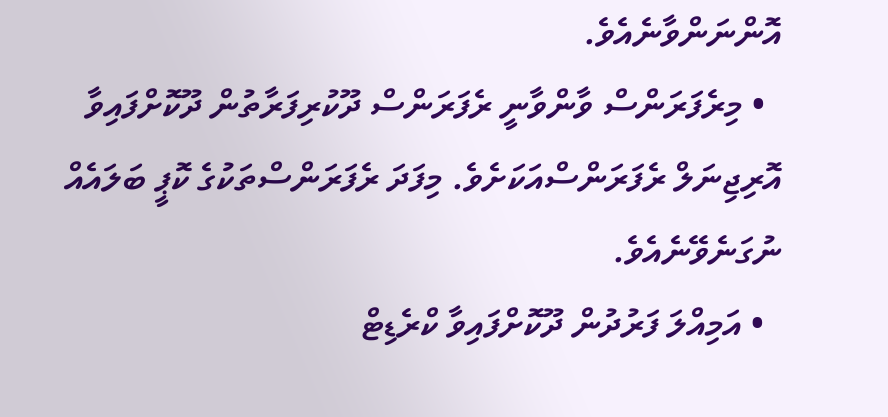އޮންނަންވާނެއެވެ.
  • މިރެފަރަންސް ވާންވާނީ ރެފަރަންސް ދޫކުރިފަރާތުން ދޫކޮށްފައިވާ އޮރިޖިނަލް ރެފަރަންސްއަކަށެވެ. މިފަދަ ރެފަރަންސްތަކުގެ ކޮޕީ ބަލައެއް ނުގަނެވޭނެއެވެ.
  • އަމިއްލަ ފަރުދުން ދޫކޮށްފައިވާ ކްރެޑިޓް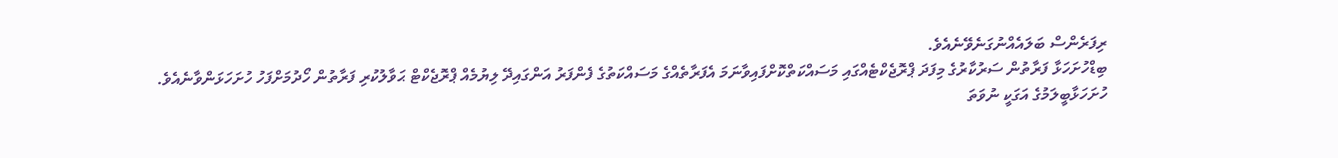ރިފަރެންސް ބަލައެއްނުގަނެވޭނެއެވެ.
ބިޑްހުށަހަޅާ ފަރާތުން ސަރުކާރުގެ މިފަދަ ޕްރޮޖެކްޓެއްގައި މަސައްކަތްކޮށްފައިވާނަމަ އެފަރާތެއްގެ މަސައްކަތުގެ ފެންފަރު އަންގައިދޭ ލިޔުމެއް ޕްރޮޖެކްޓް ޙަވާލުކުރި ފަރާތުން ހޯދުމަށްފަހު ހުށަހަޅަންވާނެއެވެ.
ހުށަހަޅާބީލަމުގެ އަގަކީ ނުވަތަ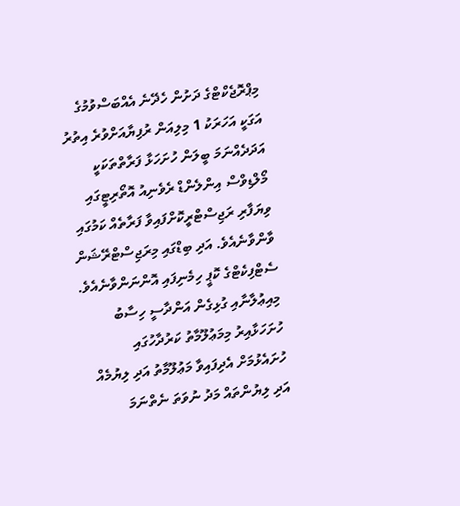މިޕްރޮޖެކްޓްގެ ދަށުން ހެދޭނެ އެއްބަސްވުމުގެ އަގަކީ އަހަރަކު 1 މިލިއަން ރުފިޔާއަށްވުރެ އިތުރު އަދަދެއްނަމަ ބީލަން ހުށަހަޅާ ފަރާތްތަކަކީ މޯލްޑިވްސް އިންލެންޑް ރެވެނިއު އޮތޯރިޓީގައި ވިޔަފާރި ރަޖިސްޓްރީކޮށްފައިވާ ފަރާތެއް ކަމުގައި ވާންވާނެއެވެ. އަދި ބިޑްގައި މިރަޖިސްޓްރޭޝަން ސެޓްފިކެޓްގެ ކޮޕީ ހިމެނިފައި އޮންނަންވާނެއެވެ.
މިއިޢުލާނާއި ގުޅިގެން އަންދާސީ ހިސާބު ހުށަހަޅާއިރު މިމަޢުލޫމާތު ކަރުދާހުގައި ހުށައެޅުމަށް އެދިފައިވާ މަޢުލޫމާތު އަދި ލިޔުމެއް އަދި ލިޔުންތައް މަދު ނުވަތަ ނެތްނަމަ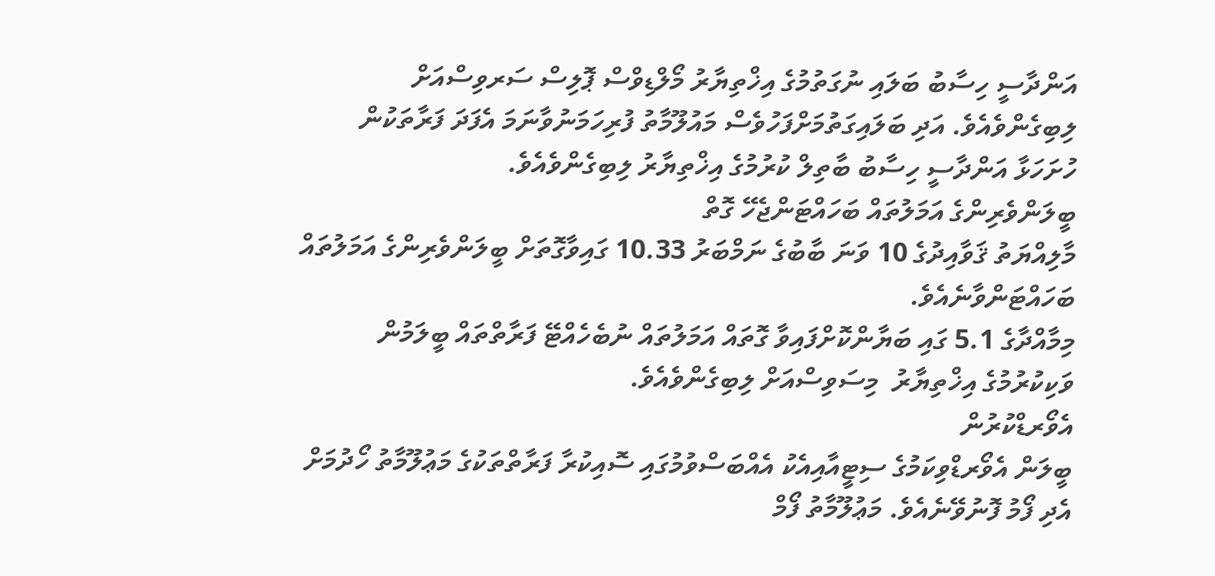އަންދާސީ ހިސާބު ބަލައި ނުގަތުމުގެ އިޚްތިޔާރު މޯލްޑިވްސް ޕޮލިސް ސަރވިސްއަށް ލިބިގެންވެއެވެ. އަދި ބަލައިގަތުމަށްފަހުވެސް މައުލޫމާތު ފުރިހަމަނުވާނަމަ އެފަދަ ފަރާތަކުން ހުށަހަޅާ އަންދާސީ ހިސާބު ބާތިލް ކުރުމުގެ އިޚްތިޔާރު ލިބިގެންވެއެވެ.
ބީލަންވެރިންގެ އަމަލުތައް ބަހައްޓަންޖެހޭ ގޮތް
މާލިއްޔަތު ޤަވާއިދުގެ 10 ވަނަ ބާބުގެ ނަމްބަރު 10.33 ގައިވާގޮތަށް ބީލަންވެރިންގެ އަމަލުތައް ބަހައްޓަންވާނެއެވެ.
މިމާއްދާގެ 5.1 ގައި ބަޔާންކޮށްފައިވާ ގޮތައް އަމަލުތައް ނުބެހެއްޓޭ ފަރާތްތައް ބީލަމުން ވަކިކުރުމުގެ އިޚްތިޔާރު  މިސަވިސްއަށް ލިބިގެންވެއެވެ.
އެވޯރޑްކުރުން
ބީލަން އެވޯރޑްވިކަމުގެ ސިޓީއާއިއެކު އެއްބަސްވުމުގައި ސޮއިކުރާ ފަރާތްތަކުގެ މަޢުލޫމާތު ހޯދުމަށް އެދި ފޯމު ފޮނުވޭނެއެވެ. މަޢުލޫމާތު ފޯމް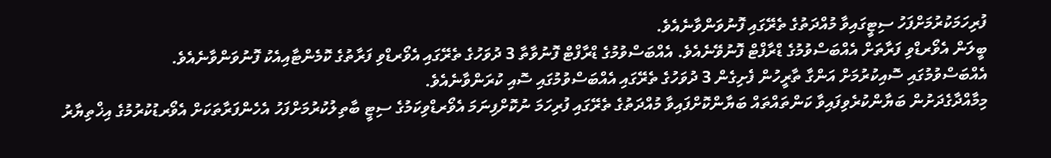ފުރިހަމަކުރުމަށްފަހު ސިޓީގައިވާ މުއްދަތުގެ ތެރޭގައި ފޮނުވަންވާނެއެވެ.
ބީލަން އެވޯރޑްވި ފަރާތަށް އެއްބަސްވުމުގެ ޑްރާފްޓް ފޮނުވޭނެއެވެ. އެއްބަސްވުމުގެ ޑްރާފްޓް ފޮނުވާތާ 3 ދުވަހުގެ ތެރޭގައި އެވޯރޑްވި ފަރާތުގެ ކޮމެންޓާއިއެކު ފޮނުވަންވާނެއެވެ.
އެއްބަސްވުމުގައި ސޮއިކުރުމަށް އަންގާ ތާރީހުން ފެށިގެން 3 ދުވަހުގެ ތެރޭގައި އެއްބަސްވުމުގައި ސޮއި ކުރަންވާނެއެވެ.
މިމާއްދާގެދަށުން ބަޔާންކުރެވިފައިވާ ކަންތައްތައް ބަޔާންކޮށްފައިވާ މުއްދަތުގެ ތެރޭގައި ފުރިހަމަ ނުކޮށްފިނަމަ އެވޯރޑްވިކަމުގެ ސިޓީ ބާތިލުކުރުމަށްފަހު އެހެންފަރާތަކަށް އެވޯރޑުކުރުމުގެ އިޚްތިޔާރު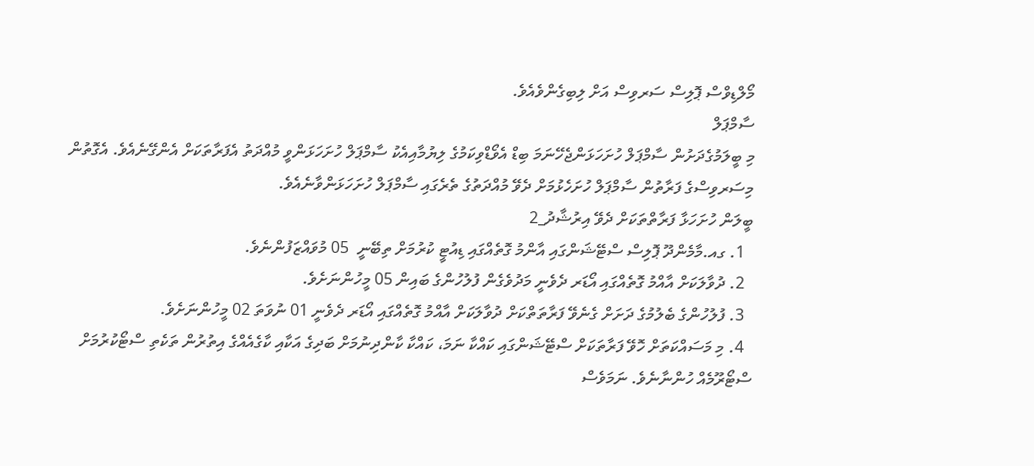މޯލްޑިވްސް ޕޮލިސް ސަރވިސް އަށް ލިބިގެންވެއެވެ.
ސާމްޕަލް
މި ބީލަމުގެދަށުން ސާމްޕަލް ހުށަހަޅަންޖެހޭނަމަ ބިޑް އެވޯޑްވިކަމުގެ ލިޔުމާއިއެކު ސާމްޕަލް ހުށަހަޅަންވީ މުއްދަތު އެފަރާތަކަށް އެންގޭނެއެވެ. އެގޮތުން މިސަރވިސްގެ ފަރާތުން ސާމްޕަލް ހުށަހެޅުމަށް ދެވޭ މުއްދަތުގެ ތެރެގައި ސާމްޕަލް ހުށަހަޅަންވާނެއެވެ.
ބީލަން ހުށަހަޅާ ފަރާތްތަކަށް ދެވޭ އިރުޝާދު_2
  1. ގއ.މާމެންދޫ ޕޮލިސް ސްޓޭޝަންގައި އާންމު ގޮތެއްގައި ޑިއުޓީ ކުރުމަށް ތިބޭނީ  05 މުވައްޒަފުންނެވެ.
  2. ދުވާލަކަށް އާއްމު ގޮތެއްގައި އޯޑަރ ދެވެނީ މަދުވެގެން ފުލުހުންގެ ބައިން 05 މީހުންނަށެވެ.
  3. ފުލުހުންގެ ބެލުމުގެ ދަށަށް ގެނެވޭ ފަރާތަތްކަށް ދުވާލަކަށް އާއްމު ގޮތެއްގައި އޯޑަރ ދެވެނީ 01 ނުވަތަ 02 މީހުންނަށެވެ.
  4. މި މަސައްކަތަށް ހޮވޭ ފަރާތަކަށް ސްޓޭޝަންގައި ކައްކާ ނަމަ، ކައްކާ ކާންދިނުމަށް ބަދިގެ އަކާއި ކާގެއެއްގެ އިތުރުން ތަކެތި ސްޓޯކުރުމަށް ސްޓޯރޫމެއް ހުންނާނެވެ. ނަމަވެސް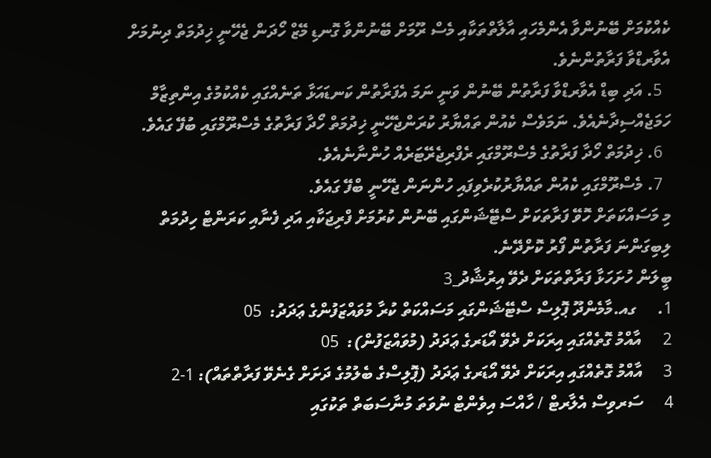ކެއްކުމަށް ބޭނުންވާ އެންމެހައި އާލާތްތަކާއި މެސް ރޫމަށް ބޭނުންވާ ގޮނޑި މޭޒް ހޯދަން ޖެހޭނީ ޚިދުމަތް ދިނުމަށް އެވާރޑްވާ ފަރާތުންނެވެ.
  5. އަދި ބިޑް އެވާރޑްވާ ފަރާތުން ބޭނުން ވަނީ ނަމަ އެފަރާތުން ކަނޑައަޅާ ތަނެއްގައި ކެއްކުމުގެ އިންތިޒާމް ހަމަޖެއްސިދާނެއެވެ. ނަމަވެސް ކެއުން ތައްޔާރު ކުރަންޖެހޭނީ ޚިދުމަތް ހޯދާ ފަރާތުގެ މެސްރޫމްގައި ބުފޭ ގައެވެ.
  6. ޚިދުމަތް ހޯދާ ފަރާތުގެ މެސްރޫމްގައި ރެފްރިޖެރޭޓަރެއް ހުންނާނެއެވެ.
  7. މެސްރޫމްގައި ކެއުން ތައްޔާރުކުރެވިފައި ހުންނަން ޖެހޭނީ ބްފޭ ގައެވެ.
މި މަސައްކަތަށް ހޮވޭ ފަރާތަކަށް ސްޓޭޝަންގައި ބޭނުން ކުރުމަށް ފްރިޖަކާއި އަދި ފެނާއި ކަރަންޓް ހިދުމަތް ލިބިގަންނަ ފަރާތުން ފޯރު ކޮށްދޭނެ.
ބީލަން ހުށަހަޅާ ފަރާތްތަކަށް ދެވޭ އިރުޝާދު_3
1.     ގއ.މާމެންދޫ ޕޮލިސް ސްޓޭޝަންގައި މަސައްކަތް ކުރާ މުވައްޒަފުންގެ ޢަދަދު:  05
2     އާއްމު ގޮތެއްގައި އިރަކަށް ދެވޭ އޯޑަރގެ ޢަދަދު (މުވައްޒަފުން):  05
3     އާއްމު ގޮތެއްގައި އިރަކަށް ދެވޭ އޯޑަރގެ ޢަދަދު (ޕޮލިސްގެ ބެލުމުގެ ދަށަށް ގެނެވޭ ފަރާތްތައް): 1-2
4     ސަރވިސް އެލާރޓް / ހާއްސަ އިވެންޓް ނުވަތަ މުނާސަބަތް ތަކުގައި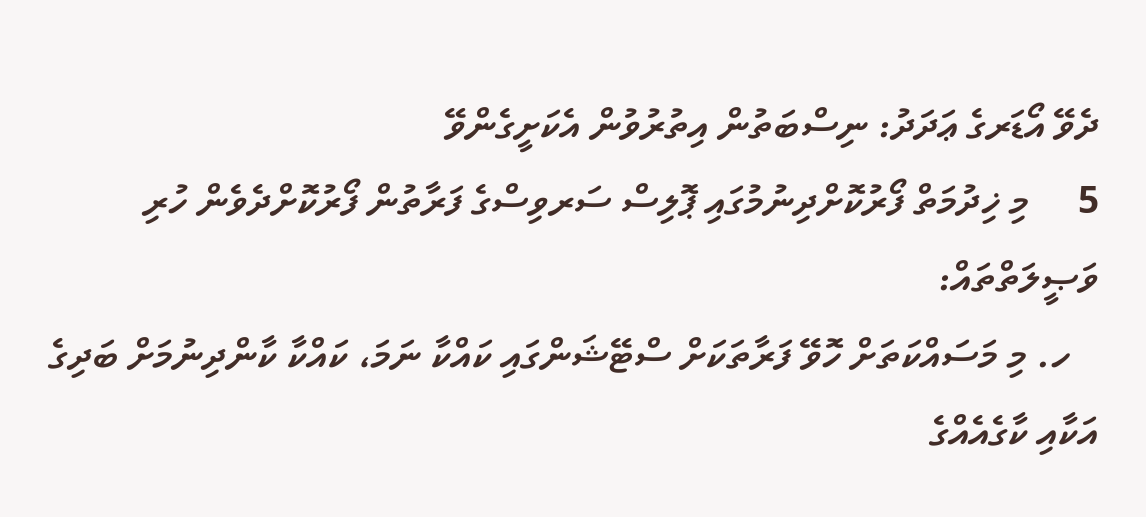ދެވޭ އޯޑަރގެ ޢަދަދު: ނިސްބަތުން އިތުރުވުން އެކަށީގެންވޭ
5     މި ޚިދުމަތް ފޯރުކޮށްދިނުމުގައި ޕޮލިސް ސަރވިސްގެ ފަރާތުން ފޯރުކޮށްދެވެން ހުރި ވަޞީލަތްތައް:
   ހ. މި މަސައްކަތަށް ހޮވޭ ފަރާތަކަށް ސްޓޭޝަންގައި ކައްކާ ނަމަ، ކައްކާ ކާންދިނުމަށް ބަދިގެ އަކާއި ކާގެއެއްގެ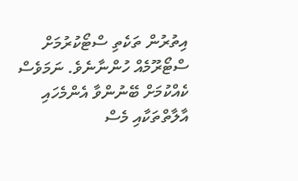އިތުރުން ތަކެތި ސްޓޯކުރުމަށް ސްޓޯރޫމެއް ހުންނާނެވެ. ނަމަވެސް ކެއްކުމަށް ބޭނުންވާ އެންމެހައި އާލާތްތަކާއި މެސް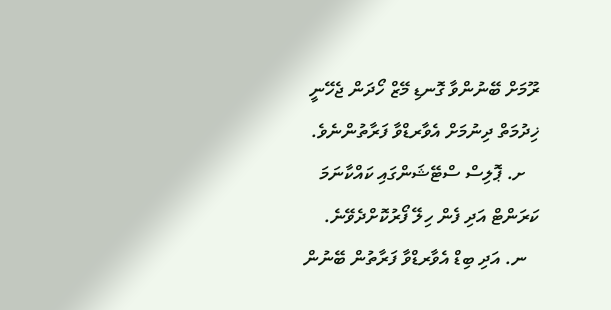ރޫމަށް ބޭނުންވާ ގޮނޑި މޭޒް ހޯދަން ޖެހޭނީ ޚިދުމަތް ދިނުމަށް އެވާރޑްވާ ފަރާތުންނެވެ.
   ށ. ޕޮލިސް ސްޓޭޝަންގައި ކައްކާނަމަ ކަރަންޓް އަދި ފެން ހިލޭ ފޯރުކޮށްދެވޭނެ.
   ނ. އަދި ބިޑް އެވާރޑްވާ ފަރާތުން ބޭނުން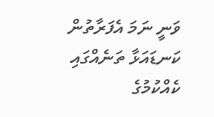ވަނީ ނަމަ އެފަރާތުން ކަނޑައަޅާ ތަނެއްގައި ކެއްކުމުގެ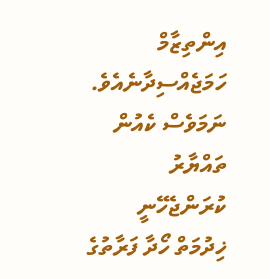އިންތިޒާމް ހަމަޖެއްސިދާނެއެވެ. ނަމަވެސް ކެއުން ތައްޔާރު ކުރަންޖެހޭނީ ޚިދުމަތް ހޯދާ ފަރާތުގެ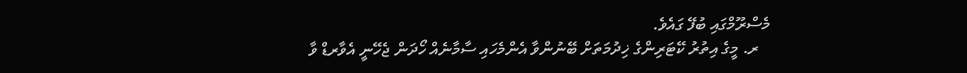މެސްރޫމްގައި ބުފޭ ގައެވެ.
   ރ. މީގެ އިތުރު ކޭޓަރިންގެ ޚިދުމަތަށް ބޭނުންވާ އެންމެހައި ސާމާނެއް ހޯދަން ޖެހޭނީ އެވާރޑް ވާ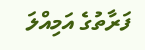ފަރާތުގެ އަމިއްލަ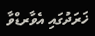ޚަރަދުގައި އެވާރޑްވާ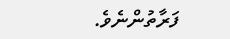ފަރާތުންނެވެ.